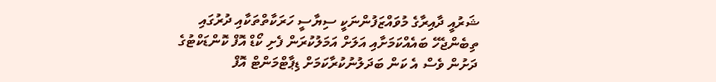ޝަރުއީ ދާއިރާގެ މުވައްޒަފުންނަކީ ސިޔާސީ ހަރަކާތްތަކާއި ދުރުގައި ތިބެންޖެހޭ ބައެއްކަމަށާއި އަލަށް އަމަލުކުރަން ފެށި ކޯޑް އޮފް ކޮންޑަކްޓުގެ ދަށުން ވެސް އެ ކަން ބަދަލުނުކުރާކަމަށް ޑިޕާޓްމަންޓް އޮފް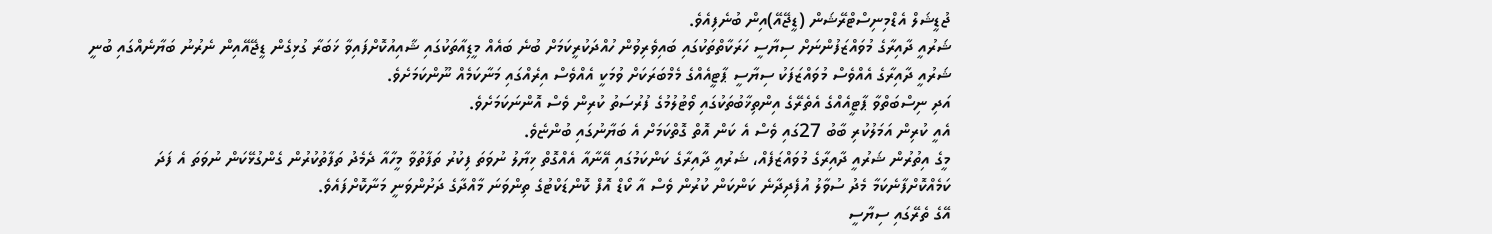ޖުޑީޝަލް އެޑްމިނިސްޓްރޭޝަން (ޑީޖޭއޭ)އިން ބުނެފިއެވެ.
ޝަރުއީ ދާއިރާގެ މުވައްޒަފުންނަށް ސިޔާސީ ހަރަކާތްތަކުގައި ބައިވެރިވުން ހުއްދަކުރީކަމަށް ބުނެ ބައެއް މީޑިއާތަކުގައި ޝާއިއުކޮށްފައިވާ ޚަބަރާ ގުޅިގެން ޑީޖޭއޭއިން ނެރުނު ބަޔާނެއްގައި ބުނީ ޝަރުއީ ދާއިރާގެ އެއްވެސް މުވައްޒަފަކު ސިޔާސީ ޕާޓީއެއްގެ މެމްބަރަކަށް ވުމަކީ އެއްވެސް އިރެއްގައި މަނާކަމެއް ނޫންކަމަށެވެ.
އަދި ނިސްބަތްވާ ޕާޓީއެއްގެ އެތެރޭގެ އިންތިޚާބުތަކުގައި ވޯޓުލުމުގެ ފުރުސަތު ކުރިން ވެސް އޮންނަކަމަށެވެ.
އެއީ ކުރިން އަމަލުކުރި ބާބު 27ގައި ވެސް އެ ކަން އޮތް ގޮތްކަމަށް އެ ބަޔާނުގައި ބުންޏެވެ.
މީގެ އިތުރުން ޝަރުއީ ދާއިރާގެ މުވައްޒަފެއް، ޝަރުއީ ދާއިރާގެ ކަންކަމުގައި އޭނާއާ އެއްގޮތް ޚިޔާލު ނުވަތަ ފިކުރު ތަފާތުވާ މީހާއާ ދެމެދު ތަފާތުކުރުން ގެންގުޅޭކަން ނުވަތަ އެ ފަދަ ކަމެއްކޮށްފާނެކަމާ މެދު ސުވާލު އުފެދިދާނެ ކަންކަން ކުރުން ވެސް އާ ކޯޑް އޮފް ކޮންޑަކްޓުގެ ތިންވަނަ މާއްދާގެ ދަށުންވަނީ މަނާކޮށްފައެވެ.
އޭގެ ތެރޭގައި ސިޔާސީ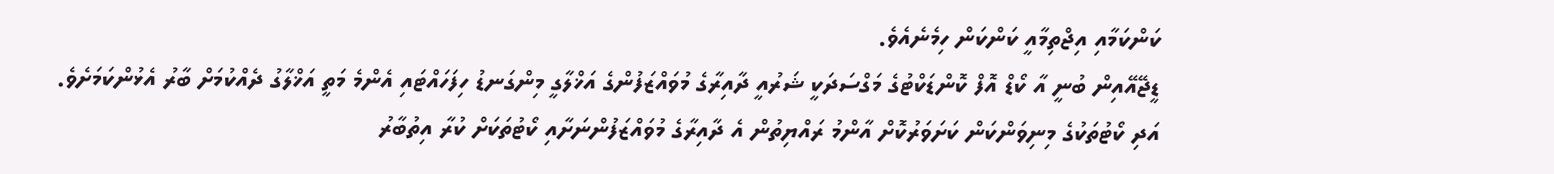ކަންކަމާއި އިޖްތިމާއީ ކަންކަން ހިމެނެއެވެ.
ޑީޖޭއޭއިން ބުނީ އާ ކޯޑް އޮފް ކޮންޑަކްޓުގެ މަގްސަދަކީ ޝަރުއީ ދާއިރާގެ މުވައްޒަފުންގެ އަޚްލާގީ މިންގަނޑު ހިފަހައްޓައި އެންމެ މަތީ އަޚްލާގު ދެއްކުމަށް ބާރު އެޅުންކަމަށެވެ.
އަދި ކޯޓުތަކުގެ މިނިވަންކަން ކަށަވަރުކޮށް އާންމު ރައްޔިތުން އެ ދާއިރާގެ މުވައްޒަފުންނަށާއި ކޯޓުތަކަށް ކުރާ އިތުބާރު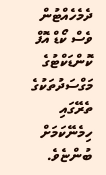ދެމެހެއްޓުން ވެސް ކޯޑް އޮފް ކޮންޑަކްޓުގެ މަގްސަދުތަކުގެ ތެރޭގައި ހިމެނޭކަމަށް ބުންޏެވެ.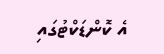އެ ކޮންޑަކްޓުގައި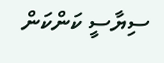ސިޔާސީ ކަންކަން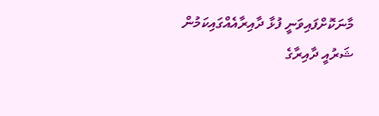މާނަކޮށްފައިވަނީ ފުޅާ ދާއިރާއެއްގައިކަމުން ޝަރުއީ ދާއިރާގެ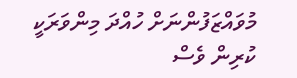މުވައްޒަފުންނަށް ހުއްދަ މިންވަރަކީ ކުރިން ވެސް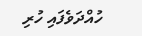ހުއްދަވެފައި ހުރި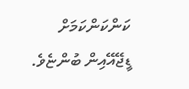ކަންކަންކަމަށް ޑީޖޭއޭއިން ބުންޏެވެ.